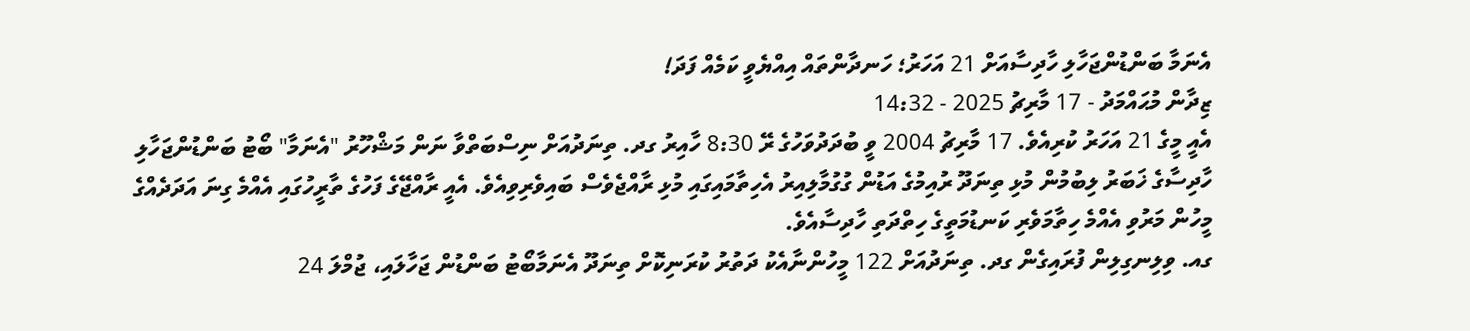އެނަމާ ބަންޑުންޖަހާލި ހާދިސާއަށް 21 އަހަރު؛ ހަނދާންތައް އިއްޔެވީ ކަމެއް ފަދަ!
ޒިދާން މުޙައްމަދު - 17 މާރިޗު 2025 - 14:32
އެއީ މީގެ 21 އަހަރު ކުރިއެވެ. 17 މާރިޗު 2004 ވީ ބުދަދުވަހުގެ ރޭ 8:30 ހާއިރު ގދ. ތިނަދުއަށް ނިސްބަތްވާ ނަން މަޝްހޫރު "އެނަމާ" ބޯޓު ބަންޑުންޖަހާލި ހާދިސާގެ ޚަބަރު ލިބުމުން މުޅި ތިނަދޫ ރުއިމުގެ އަޑުން ގުގުމާލިއިރު އެހިތާމައިގައި މުޅި ރާއްޖެވެސް ބައިވެރިވިއެވެ. އެއީ ރާއްޖޭގެ ފަހުގެ ތާރީހުގައި އެއްމެ ގިނަ އަދަދެއްގެ މީހުން މަރުވި އެއްމެ ހިތާމަވެރި ކަނޑުމަތީގެ ހިތްދަތި ހާދިސާއެވެ.
ގއ. ވިލިނގިލިން ފުރައިގެން ގދ. ތިނަދުއަށް 122 މީހުންނާއެކު ދަތުރު ކުރަނިކޮށް ތިނަދޫ އެނަމާބޯޓު ބަންޑުން ޖަހާލައި، ޖުމްލަ 24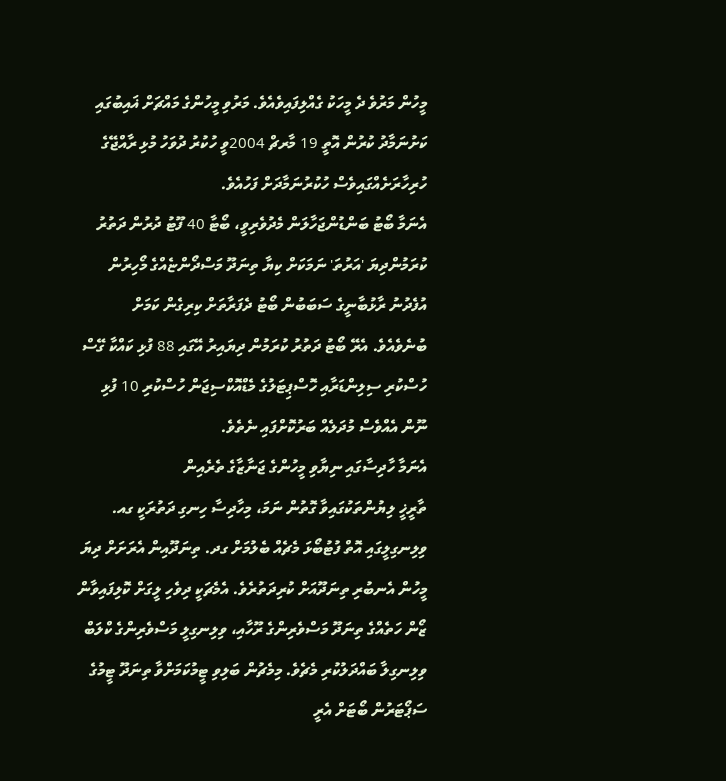މީހުން މަރުވެ ދެ މީހަކު ގެއްލިފައިވެއެވެ. މަރުވި މީހުންގެ މައްޗަށް ޣައިބުގައި ކަށުނަމާދު ކުރުން އޮތީ 19 މާރޗް 2004ވީ ހުކުރު ދުވަހު މުޅި ރާއްޖޭގެ ހުރިހާރަށެއްގައިވެސް ހުކުރުނަމާދަށް ފަހުއެވެ.
އެނަމާ ބޯޓު ބަންޑުންޖަހާލަން މެދުވެރިވީ، ބޯޓާ 40 ފޫޓު ދުރުން ދަތުރު ކުރަމުންދިޔަ 'އަރުތަ' ނަމަކަށް ކިޔާ ތިނަދޫ މަސްދޯންޏެއްގެ މޯހިރުން އުފެދުނު ރާޅުބާނީގެ ސަބަބުން ބޯޓު ދެފަރާތަށް ކިރިގެން ކަމަށް ބުނެވެއެވެ. އެރޭ ބޯޓު ދަތުރު ކުރަމުން ދިޔައިރު އޭގައި 88 ފުޅި ކައްކާ ގޭސް ހުސްކުރި ސިލިންޑަރާއި ހޮސްޕިޓަލުގެ މެޑްއޮކްސިޖަން ހުސްކުރި 10 ފުޅި ނޫން އެއްވެސް މުދަލެއް ބަރުކޮށްފައި ނެތެވެ.
އެނަމާ ހާދިސާގައި ނިޔާވި މީހުންގެ ޖަނާޒާގެ ތެރެއިން
ތާރީޚީ ލިޔުންތަކުގައިވާ ގޮތުން ނަމަ، މިހާދިސާ ހިނގި ދަތުރަކީ ގއ. ވިލިނގިލީގައި އޮތް ފުޓުބޯޅަ މެޗެއް ބެލުމަށް ގދ. ތިނަދޫއިން އެރަށަށް ދިޔަ މީހުން އެނބުރި ތިނަދޫއަށް ކުރިދަތުރެވެ. އެމެޗަކީ ދިވެހި ލީގަށް ކޮލިފައިވާން ޒޯން ހަތެއްގެ ތިނަދޫ މަސްވެރިންގެ ރޫހާއި، ވިލިނގިލީ މަސްވެރިންގެ ކްލަބް ވިލިނގިލާ ބައްދަލުކުރި މެޗެވެ. މިމެޗުން ބަލިވި ޓީމުކަމަށްވާ ތިނަދޫ ޓީމުގެ ސަޕޯޓަރުން ބޯޓަށް އެރީ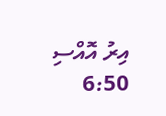އިރު އޮއްސި 6:50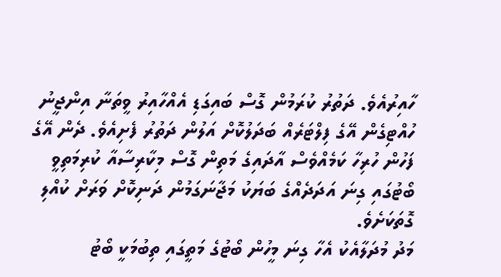ހާއިރުއެވެ. ދަތުރު ކުރަމުން ގޮސް ބައިގަޑި އެއްހާއިރު ވީތަނާ އިންޖީނު ހުއްޓިގެން އޭގެ ފިލްޓަރެއް ބަދަލުކޮށް އަލުން ދަތުރު ފެށިއެވެ. ދެން އޭގެ ފަހުން ހުރިހާ ކަމެއްވެސް އާދައިގެ މަތިން ގޮސް މިކާރިސާއާ ކުރިމަތިވީ ބޯޓުގައި ގިނަ އަދަދެއްގެ ބަޔަކު މަޖާނަގަމުން ދަނިކޮށް ވަރަށް ކުއްލި ގޮތަކަށެވެ.
މަދު މުދަލާއެކު އެހާ ގިނަ މީހުން ބޯޓުގެ މަތީގައި ތިބުމަކީ ބޯޓު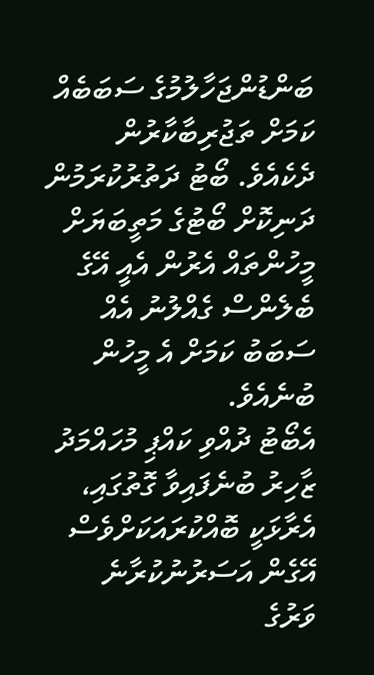ބަންޑުންޖަހާލުމުގެ ސަބަބެއް ކަމަށް ތަޖުރިބާކާރުން ދެކެއެވެ. ބޯޓު ދަތުރުކުރަމުން ދަނިކޮށް ބޯޓުގެ މަތީބަޔަށް މީހުންތައް އެރުން އެއީ އޭގެ ބެލެންސް ގެއްލުނު އެއް ސަބަބު ކަމަށް އެ މީހުން ބުނެއެވެ.
އެބޯޓު ދުއްވި ކައްޕި މުހައްމަދު ޒާހިރު ބުނެފައިވާ ގޮތުގައި، އެރާޅަކީ ބޮއްކުރައަކަށްވެސް އޭގެން އަސަރުނުކުރާނެ ވަރުގެ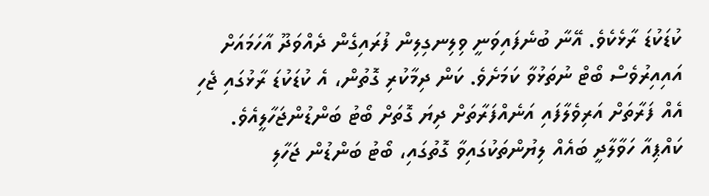ކުޑަކުޑަ ރާޅެކެވެ. އޭނާ ބުނެފައިވަނީ ވިލިނގިލިން ފުރައިގެން ދެއްވަދޫ އާހަމައަށް އައިއިރުވެސް ބޯޓް ނުތަޅުވާ ކަމަށެވެ. ކަން ދިމާކުރި ގޮތުން، އެ ކުޑަކުޑަ ރާޅުގައި ޖެހި އެއް ފަރާތަށް އަރިވެލާފައި އަނެއްފަރާތަށް ދިޔަ ގޮތަށް ބޯޓު ބަންޑުންޖަހާލީއެވެ.
ކައްޕިއާ ހަވާލާދީ ބައެއް ލިޔުންތަކުގައިވާ ގޮތުގައި، ބޯޓު ބަންޑުން ޖަހާލި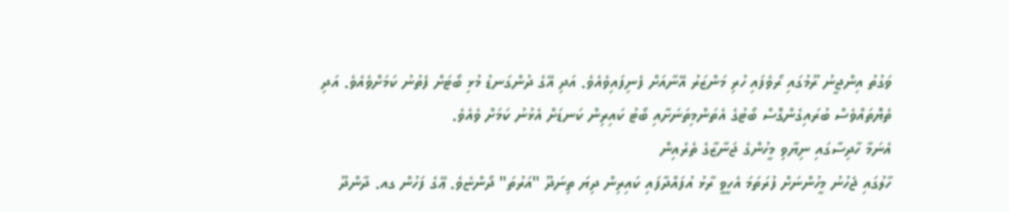ވަގުތު އިންޖީނު ރޫމުގައި ރޯވެފައި ހުރި މަންޒަރު އޭނާއަށް ފެނިފައިވެއެވެ. އަދި އޭގެ ދުންގަނޑު މުޅި ބޯޓަށް ފެތުނު ކަމަށްވެއެވެ. އަދި ތެޔޮތައްވެސް ބުރައިގެންގޮސް ބޯޓުގެ އެތަންމިތަނަށާއި ބޯޓު ކައިރިން ކަނޑަށް އެޅުނު ކަމަށް ވެއެވެ.
އެނަމާ ހާދިސާގައި ނިޔާވި މީހުންގެ ޖަނާޒާގެ ތެރެއިން
ހާލުގައި ޖެހުނު މީހުންނަށް ފުރަތަމަ އެހީވީ ރާޅު އުފައްދާފައި ކައިރިން ދިޔަ ތިނަދޫ "އަރުތަ" ދޯންޏެވެ. ޢޭގެ ފަހުން ގއ. ދާންދޫ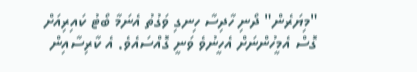"މިޔަރެން" ދޯނި ހާދިސާ ހިނގި ވަގުތު އެނަމާ ބޯޓު ކައިރިއަށް ގޮސް އެމީހުންނަށް އެހީނުވެ ވަނީ ގޮއްސައެވެ. އެ ކާރިސާއިން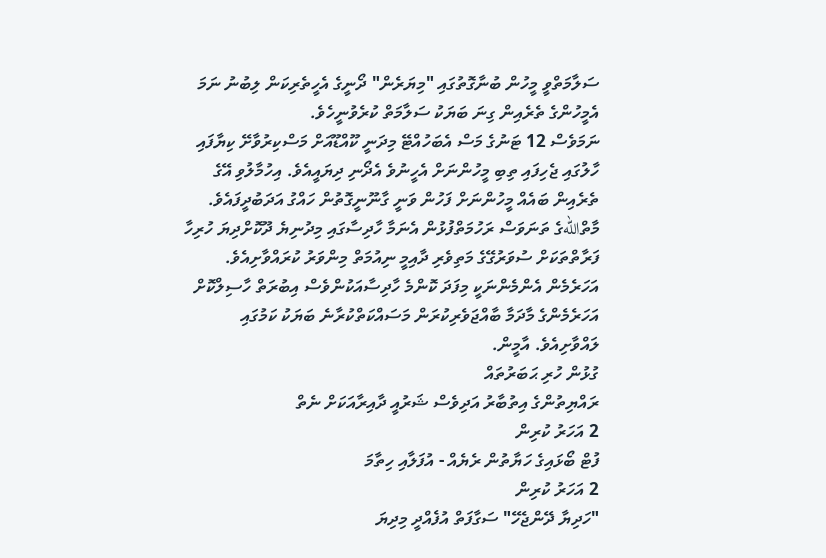ސަލާމަތްވީ މީހުން ބުނާގޮތުގައި "މިޔަރެން" ދޯނީގެ އެހީތެރިކަން ލިބުނު ނަމަ އެމީހުންގެ ތެރެއިން ގިނަ ބަޔަކު ސަލާމަތް ކުރެވުނީހެވެ.
ނަމަވެސް 12 ޓަނުގެ މަސް އެބަހުއްޓޭ މިދަނީ ކޫއްޑޫއަށް މަސްކިރުވާށޭ ކިޔާފައި ހާލުގައި ޖެހިފައި ތިބި މީހުންނަށް އެހީނުވެ އެދޯނި ދިޔައީއެވެ. އިހުމާލުވި އޭގެ ތެރެއިން ބައެއް މީހުންނަށް ފަހުން ވަނީ ގާނޫނީގޮތުން ހައްގު އަދަބުދީފައެވެ.
މާތްاللهގެ ތަނަވަސް ރަހުމަތްފުޅުން އެނަމާ ހާދިސާގައި މިދުނިޔެ ދޫކޮށްދިޔަ ހުރިހާ ފަރާތްތަކަށް ސުވަރުގޭގެ މަތިވެރި ދާއިމީ ނިއުމަތް މިންވަރު ކުރައްވާށިއެވެ. އަހަރެމެން އެންމެންނަކީ މިފަދަ ކޮންމެ ހާދިސާއަކުންވެސް އިބުރަތް ހާސިލްކޮށް އަހަރެމެންގެ މާދަމާ ބާއްޖަވެރިކުރަން މަސައްކަތްކުރާނެ ބަޔަކު ކަމުގައި ލައްވާށިއެވެ. އާމީން.
ގުޅުން ހުރި ޙަބަރުތައް
ރައްޔިތުންގެ އިތުބާރު އަދިވެސް ޝަރުއީ ދާއިރާއަކަށް ނެތް
2 އަހަރު ކުރިން
ފުޓް ބޯޅައިގެ ހަޔާތުން ރެޔެއް - އުފަލާއި ހިތާމަ
2 އަހަރު ކުރިން
"ހަދިޔާ ދޭންޖެހޭ" ސަގާފަތް އުފެއްދީ މިދިޔަ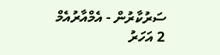ސަރުކާރުން - އެމްއާރުއެމް
2 އަހަރު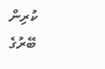ކުރިން
ބޭރުގެ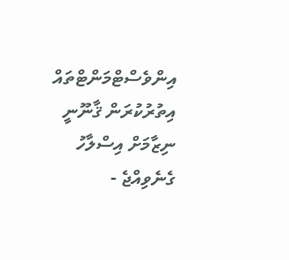އިންވެސްޓްމަންޓްތައް އިތުރުކުރަން ޤާނޫނީ ނިޒާމަށް އިސްލާހު ގެނެވިއްޖެ -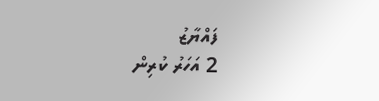ފައްޔާޒު
2 އަހަރު ކުރިން